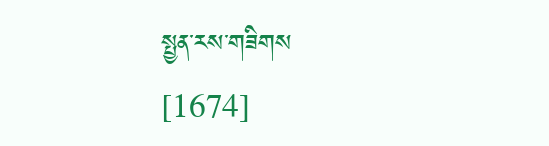སྤྱན་རས་གཟིགས
[1674]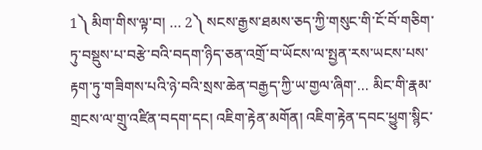1༽ མིག་གིས་ལྟ་བ། ... 2༽ སངས་རྒྱས་ཐམས་ཅད་ཀྱི་གསུང་གི་ངོ་བོ་གཅིག་ཏུ་བསྡུས་པ་བརྩེ་བའི་བདག་ཉིད་ཅན་འགྲོ་བ་ཡོངས་ལ་སྤྱན་རས་ཡངས་པས་རྟག་ཏུ་གཟིགས་པའི་ཉེ་བའི་སྲས་ཆེན་བརྒྱད་ཀྱི་ཡ་གྱལ་ཞིག་... མིང་གི་རྣམ་གྲངས་ལ་གྲུ་འཛིན་བདག་དང། འཇིག་རྟེན་མགོན། འཇིག་རྟེན་དབང་ཕྱུག་སྙིང་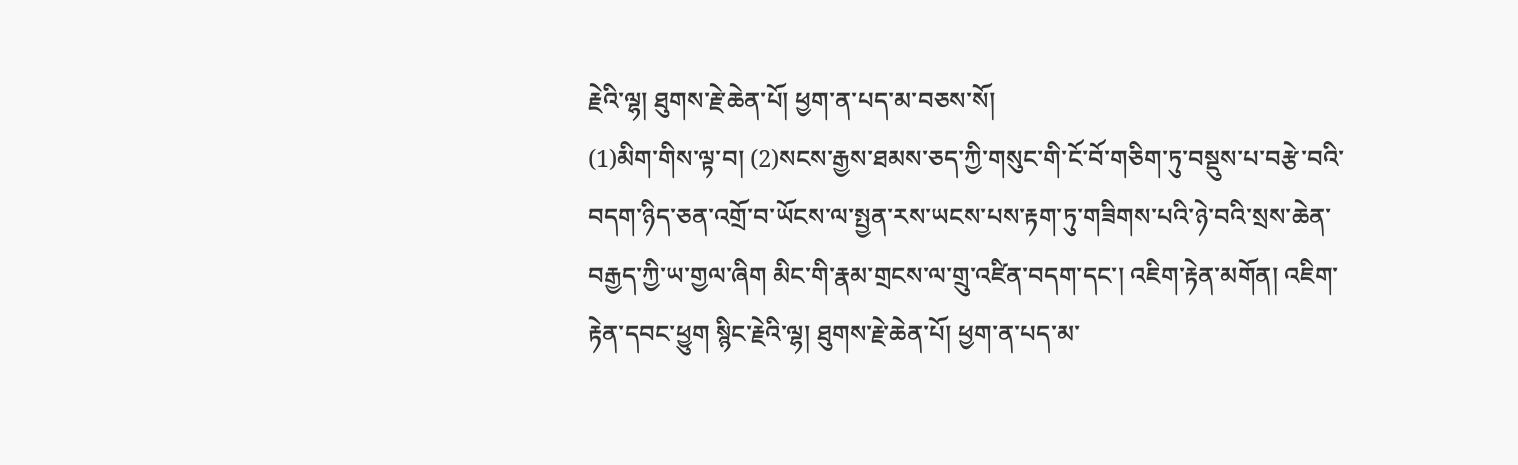རྗེའི་ལྷ། ཐུགས་རྗེ་ཆེན་པོ། ཕྱག་ན་པད་མ་བཅས་སོ།
(1)མིག་གིས་ལྟ་བ། (2)སངས་རྒྱས་ཐམས་ཅད་ཀྱི་གསུང་གི་ངོ་བོ་གཅིག་ཏུ་བསྡུས་པ་བརྩེ་བའི་བདག་ཉིད་ཅན་འགྲོ་བ་ཡོངས་ལ་སྤྱན་རས་ཡངས་པས་རྟག་ཏུ་གཟིགས་པའི་ཉེ་བའི་སྲས་ཆེན་བརྒྱད་ཀྱི་ཡ་གྱལ་ཞིག མིང་གི་རྣམ་གྲངས་ལ་གྲུ་འཛིན་བདག་དང་། འཇིག་རྟེན་མགོན། འཇིག་རྟེན་དབང་ཕྱུག སྙིང་རྗེའི་ལྷ། ཐུགས་རྗེ་ཆེན་པོ། ཕྱག་ན་པད་མ་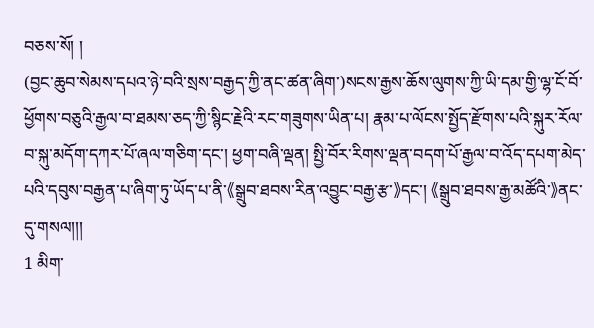བཅས་སོ། །
(བྱང་ཆུབ་སེམས་དཔའ་ཉེ་བའི་སྲས་བརྒྱད་ཀྱི་ནང་ཚན་ཞིག་)སངས་རྒྱས་ཆོས་ལུགས་ཀྱི་ཡི་དམ་གྱི་ལྷ་ངོ་བོ་ཕྱོགས་བཅུའི་རྒྱལ་བ་ཐམས་ཅད་ཀྱི་སྙིང་རྗེའི་རང་གཟུགས་ཡིན་པ། རྣམ་པ་ལོངས་སྤྱོད་རྫོགས་པའི་སྐུར་རོལ་བ་སྐུ་མདོག་དཀར་པོ་ཞལ་གཅིག་དང་། ཕྱག་བཞི་ལྡན། སྤྱི་བོར་རིགས་ལྡན་བདག་པོ་རྒྱལ་བ་འོད་དཔག་མེད་པའི་དབུས་བརྒྱན་པ་ཞིག་ཏུ་ཡོད་པ་ནི་《སྒྲུབ་ཐབས་རིན་འབྱུང་བརྒྱ་རྩ་》དང་། 《སྒྲུབ་ཐབས་རྒྱ་མཚོའི་》ནང་དུ་གསལ།།།
1 མིག་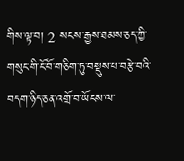གིས་ལྟ་བ། 2 སངས་རྒྱས་ཐམས་ཅད་ཀྱི་གསུང་གི་ངོ་བོ་གཅིག་ཏུ་བསྡུས་པ་བརྩེ་བའི་བདག་ཉིད་ཅན་འགྲོ་བ་ཡོངས་ལ་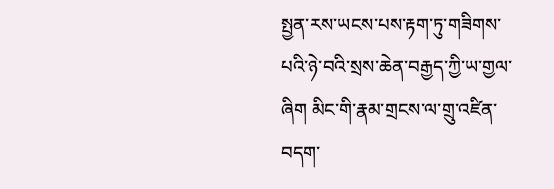སྤྱན་རས་ཡངས་པས་རྟག་ཏུ་གཟིགས་པའི་ཉེ་བའི་སྲས་ཆེན་བརྒྱད་ཀྱི་ཡ་གྱལ་ཞིག མིང་གི་རྣམ་གྲངས་ལ་གྲུ་འཛིན་བདག་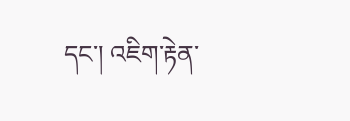དང་། འཇིག་རྟེན་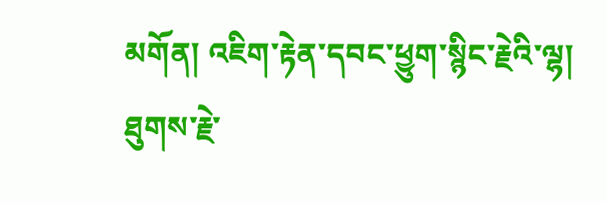མགོན། འཇིག་རྟེན་དབང་ཕྱུག་སྙིང་རྗེའི་ལྷ། ཐུགས་རྗེ་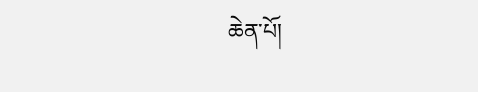ཆེན་པོ།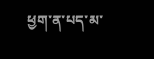ཕྱག་ན་པད་མ་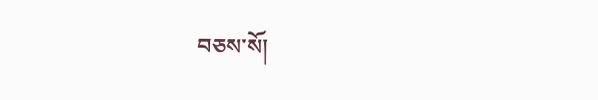བཅས་སོ།